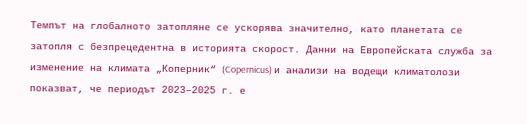Темпът на глобалното затопляне се ускорява значително, като планетата се затопля с безпрецедентна в историята скорост. Данни на Европейската служба за изменение на климата „Коперник“ (Copernicus) и анализи на водещи климатолози показват, че периодът 2023–2025 г. е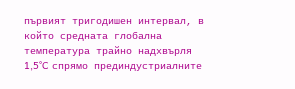първият тригодишен интервал, в който средната глобална температура трайно надхвърля 1,5°C спрямо прединдустриалните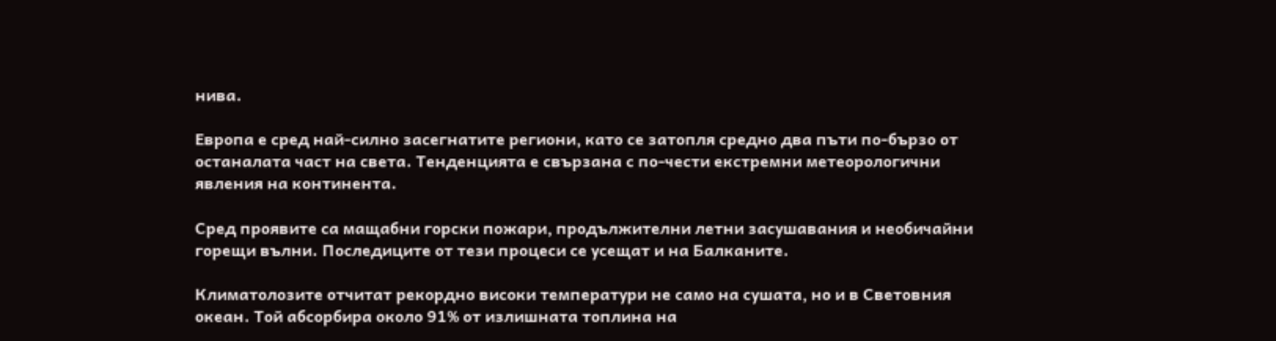нива.

Европа е сред най-силно засегнатите региони, като се затопля средно два пъти по-бързо от останалата част на света. Тенденцията е свързана с по-чести екстремни метеорологични явления на континента.

Сред проявите са мащабни горски пожари, продължителни летни засушавания и необичайни горещи вълни. Последиците от тези процеси се усещат и на Балканите.

Климатолозите отчитат рекордно високи температури не само на сушата, но и в Световния океан. Той абсорбира около 91% от излишната топлина на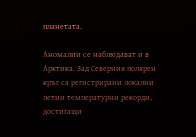планетата.

Аномалии се наблюдават и в Арктика. Зад Северния полярен кръг са регистрирани локални летни температурни рекорди, достигащи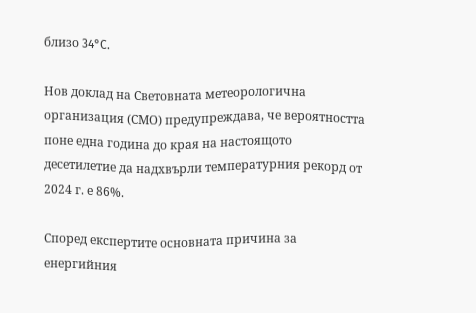близо 34°C.

Нов доклад на Световната метеорологична организация (СМО) предупреждава, че вероятността поне една година до края на настоящото десетилетие да надхвърли температурния рекорд от 2024 г. е 86%.

Според експертите основната причина за енергийния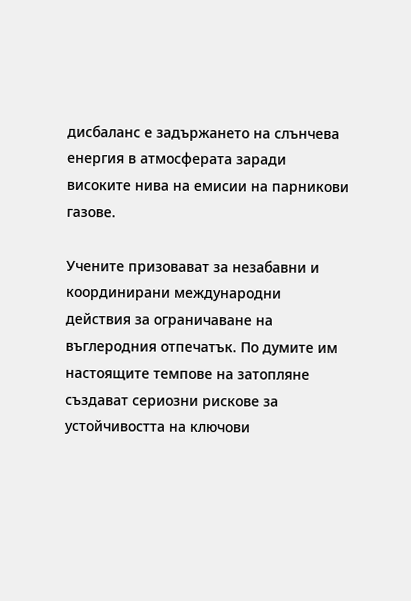дисбаланс е задържането на слънчева енергия в атмосферата заради високите нива на емисии на парникови газове.

Учените призовават за незабавни и координирани международни действия за ограничаване на въглеродния отпечатък. По думите им настоящите темпове на затопляне създават сериозни рискове за устойчивостта на ключови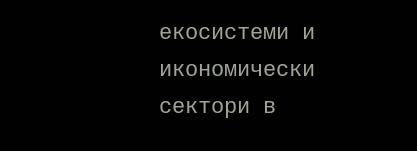екосистеми и икономически сектори в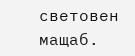световен мащаб.